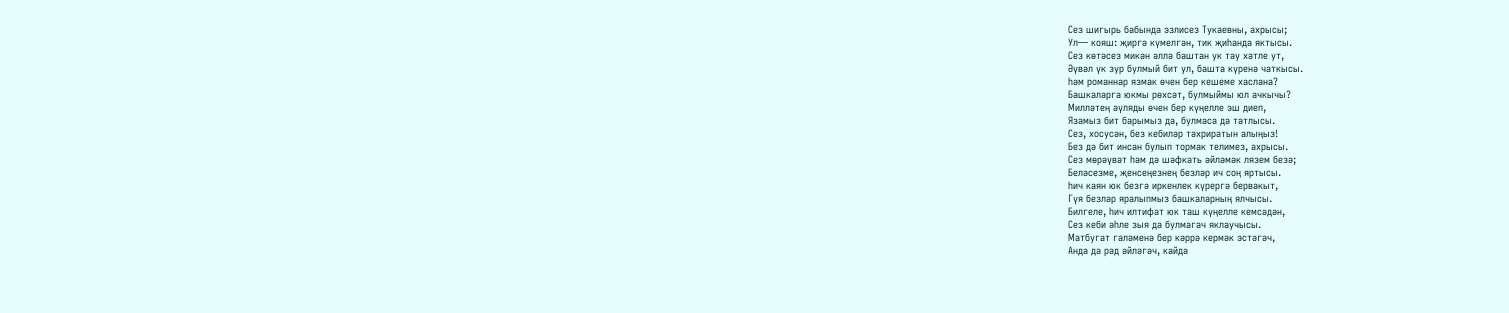Сез шигырь бабында эзлисез Тукаевны, ахрысы;
Ул— кояш: җиргә күмелгән, тик җиһанда яктысы.
Сез көтәсез микән әллә баштан ук тау хәтле ут,
Әүвәл үк зур булмый бит ул, башта күренә чаткысы.
һәм романнар язмак өчен бер кешеме хаслана?
Башкаларга юкмы рөхсәт, булмыймы юл ачкычы?
Милләтең әүляды өчен бер күңелле эш диеп,
Язамыз бит барымыз да, булмаса да татлысы.
Сез, хосусән, без кебиләр тәхриратын алыңыз!
Без дә бит инсан булып тормак телимез, ахрысы.
Сез мөрәүвәт һәм дә шәфкать әйләмәк лязем безә;
Беләсезме, җенсеңезнең безләр ич соң яртысы.
һич каян юк безгә иркенлек күрергә бервакыт,
Гүя безләр яралыпмыз башкаларның ялчысы.
Билгеле, һич илтифат юк таш күңелле кемсәдән,
Сез кеби әһле зыя да булмагач яклаучысы.
Матбугат галәменә бер кәррә кермәк эстәгәч,
Анда да рәд әйләгәч, кайда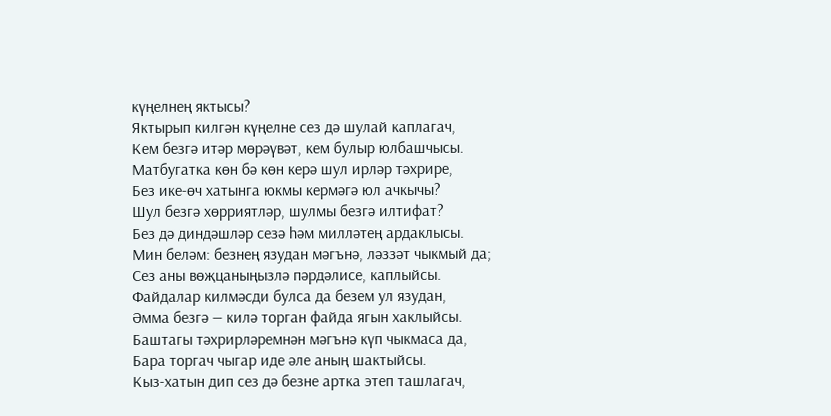күңелнең яктысы?
Яктырып килгән күңелне сез дә шулай каплагач,
Кем безгә итәр мөрәүвәт, кем булыр юлбашчысы.
Матбугатка көн бә көн керә шул ирләр тәхрире,
Без ике-өч хатынга юкмы кермәгә юл ачкычы?
Шул безгә хөрриятләр, шулмы безгә илтифат?
Без дә диндәшләр сезә һәм милләтең ардаклысы.
Мин беләм: безнең язудан мәгънә, ләззәт чыкмый да;
Сез аны вөҗцаныңызлә пәрдәлисе, каплыйсы.
Файдалар килмәсди булса да безем ул язудан,
Әмма безгә — килә торган файда ягын хаклыйсы.
Баштагы тәхрирләремнән мәгънә күп чыкмаса да,
Бара торгач чыгар иде әле аның шактыйсы.
Кыз-хатын дип сез дә безне артка этеп ташлагач,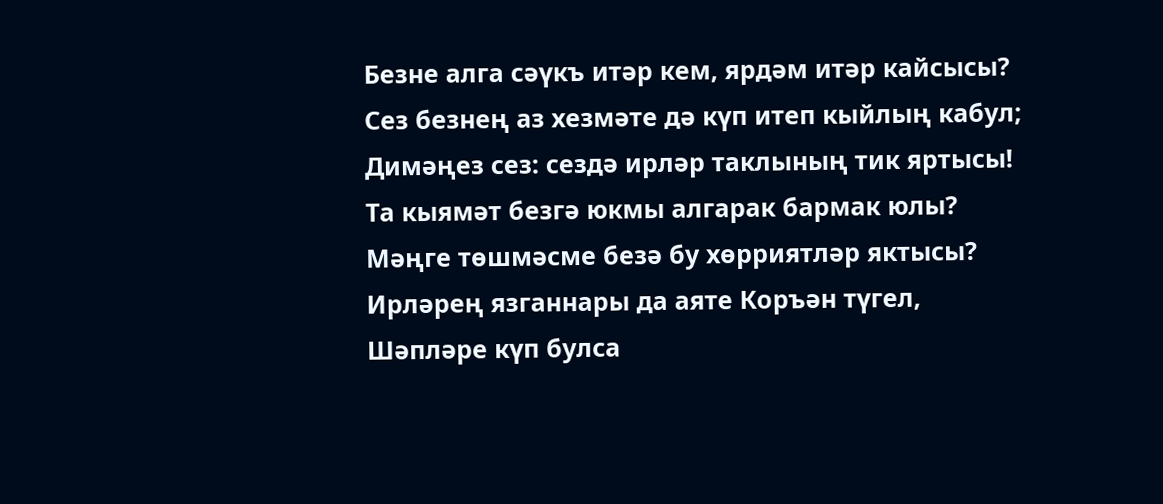Безне алга сәүкъ итәр кем, ярдәм итәр кайсысы?
Сез безнең аз хезмәте дә күп итеп кыйлың кабул;
Димәңез сез: сездә ирләр таклының тик яртысы!
Та кыямәт безгә юкмы алгарак бармак юлы?
Мәңге төшмәсме безә бу хөрриятләр яктысы?
Ирләрең язганнары да аяте Коръән түгел,
Шәпләре күп булса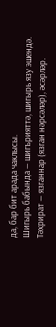да, бар бит арада чаклысы.
Шигырь бабында — шигърияттә, шигырь язу эшендә.
Тәхрират — язганнар (язган нәрсәләр), әсәрләр.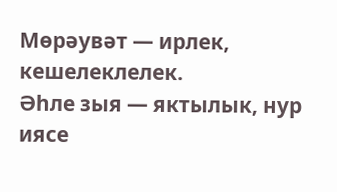Мөрәувәт — ирлек, кешелеклелек.
Әһле зыя — яктылык, нур иясе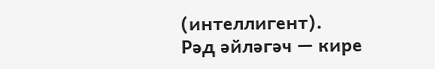(интеллигент).
Рәд әйләгәч — кире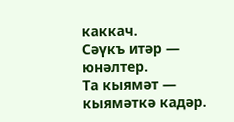каккач.
Сәүкъ итәр — юнәлтер.
Та кыямәт — кыямәткә кадәр.